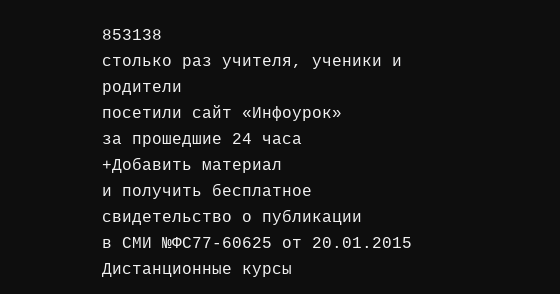853138
столько раз учителя, ученики и родители
посетили сайт «Инфоурок»
за прошедшие 24 часа
+Добавить материал
и получить бесплатное
свидетельство о публикации
в СМИ №ФС77-60625 от 20.01.2015
Дистанционные курсы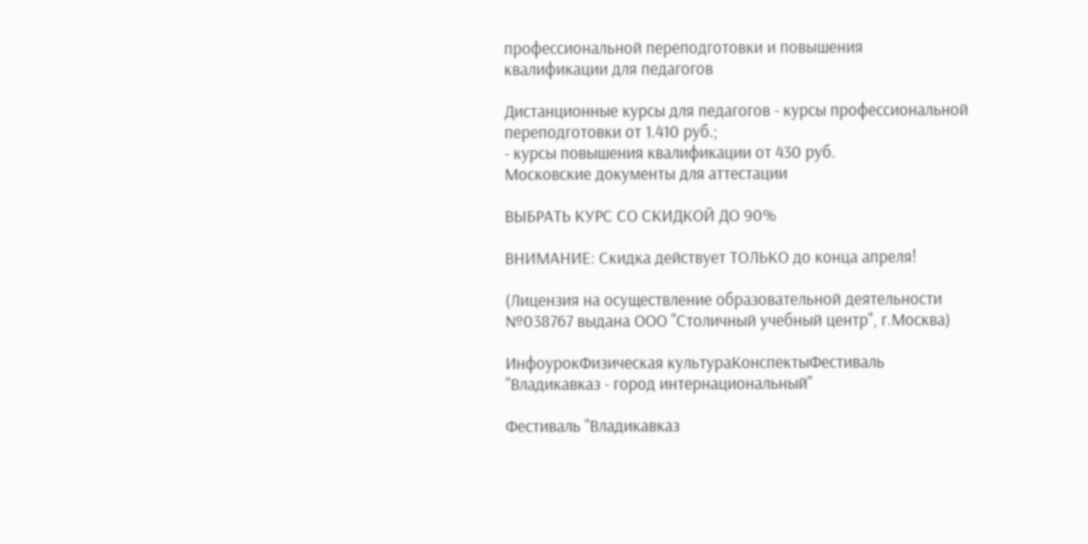профессиональной переподготовки и повышения квалификации для педагогов

Дистанционные курсы для педагогов - курсы профессиональной переподготовки от 1.410 руб.;
- курсы повышения квалификации от 430 руб.
Московские документы для аттестации

ВЫБРАТЬ КУРС СО СКИДКОЙ ДО 90%

ВНИМАНИЕ: Скидка действует ТОЛЬКО до конца апреля!

(Лицензия на осуществление образовательной деятельности №038767 выдана ООО "Столичный учебный центр", г.Москва)

ИнфоурокФизическая культураКонспектыФестиваль "Владикавказ - город интернациональный"

Фестиваль "Владикавказ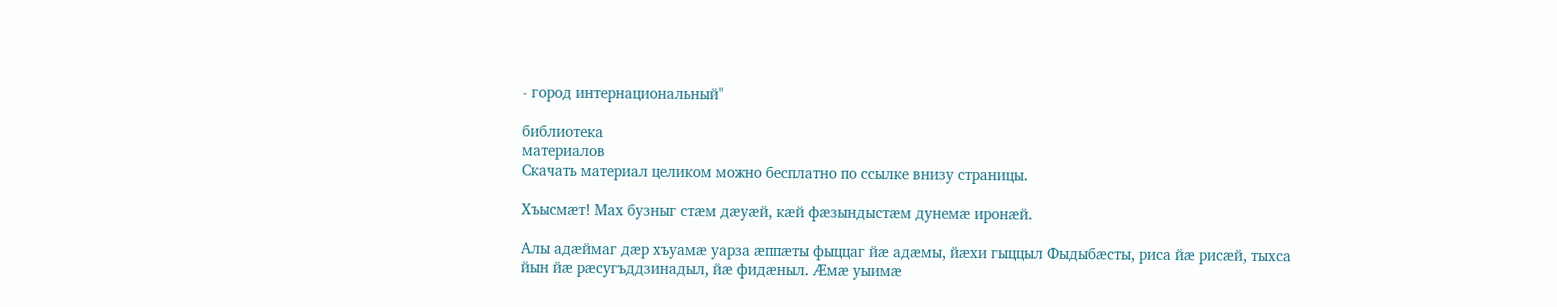- город интернациональный"

библиотека
материалов
Скачать материал целиком можно бесплатно по ссылке внизу страницы.

Хъысмæт! Мах бузныг стæм дæуæй, кæй фæзындыстæм дунемæ иронæй.

Алы адæймаг дæр хъуамæ уарза æппæты фыццаг йæ адæмы, йæхи гыццыл Фыдыбæсты, риса йæ рисæй, тыхса йын йæ рæсугъддзинадыл, йæ фидæныл. Æмæ уыимæ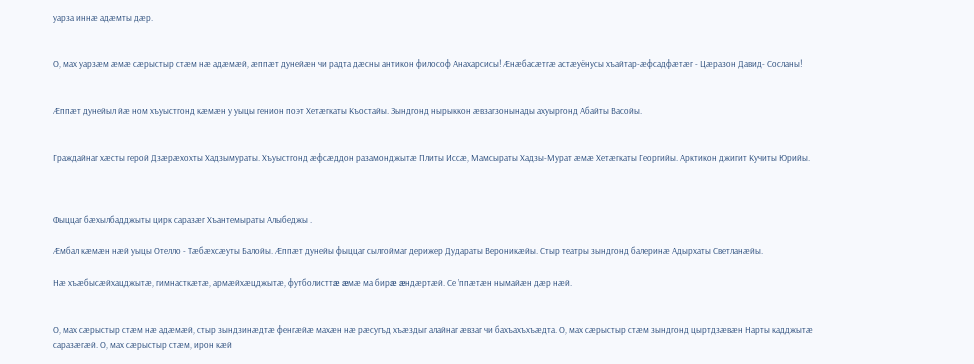уарза иннæ адæмты дæр.


О, мах уарзæм æмæ сæрыстыр стæм нæ адæмæй, æппæт дунейæн чи радта дæсны антикон философ Анахарсисы! Æнæбасæтгæ астæуёнусы хъайтар-æфсадфæтæг - Цæразон Давид- Сосланы!


Æппæт дунейыл йæ ном хъуыстгонд кæмæн у уыцы генион поэт Хетæгкаты Къостайы. Зындгонд нырыккон æвзагзонынады ахуыргонд Абайты Васойы.


Граждайнаг хæсты герой Дзæрæхохты Хадзымураты. Хъуыстгонд æфсæддон разамонджытæ Плиты Иссæ, Мамсыраты Хадзы-Мурат æмæ Хетæгкаты Георгийы. Арктикон джигит Кучиты Юрийы.



Фыццаг бæхылбадджыты цирк саразæг Хъантемыраты Алыбеджы .

Æмбал кæмæн нæй уыцы Отелло - Тæбæхсæуты Балойы. Æппæт дунейы фыццаг сылгоймаг дерижер Дудараты Вероникæйы. Стыр театры зындгонд балеринæ Адырхаты Светланæйы.

Нæ хъæбысæйхацджытæ, гимнасткæтæ, армæйхæцджытæ, футболисттæ æмæ ма бирæ æндæртæй. Се ’ппæтæн нымайæн дæр нæй.


О, мах сæрыстыр стæм нæ адæмæй, стыр зындзинæдтæ фенгæйæ махæн нæ рæсугъд хъæздыг алайнаг æвзаг чи бахъахъхъæдта. О, мах сæрыстыр стæм зындгонд цыртдзæвæн Нарты кадджытæ саразæгæй. О, мах сæрыстыр стæм, ирон кæй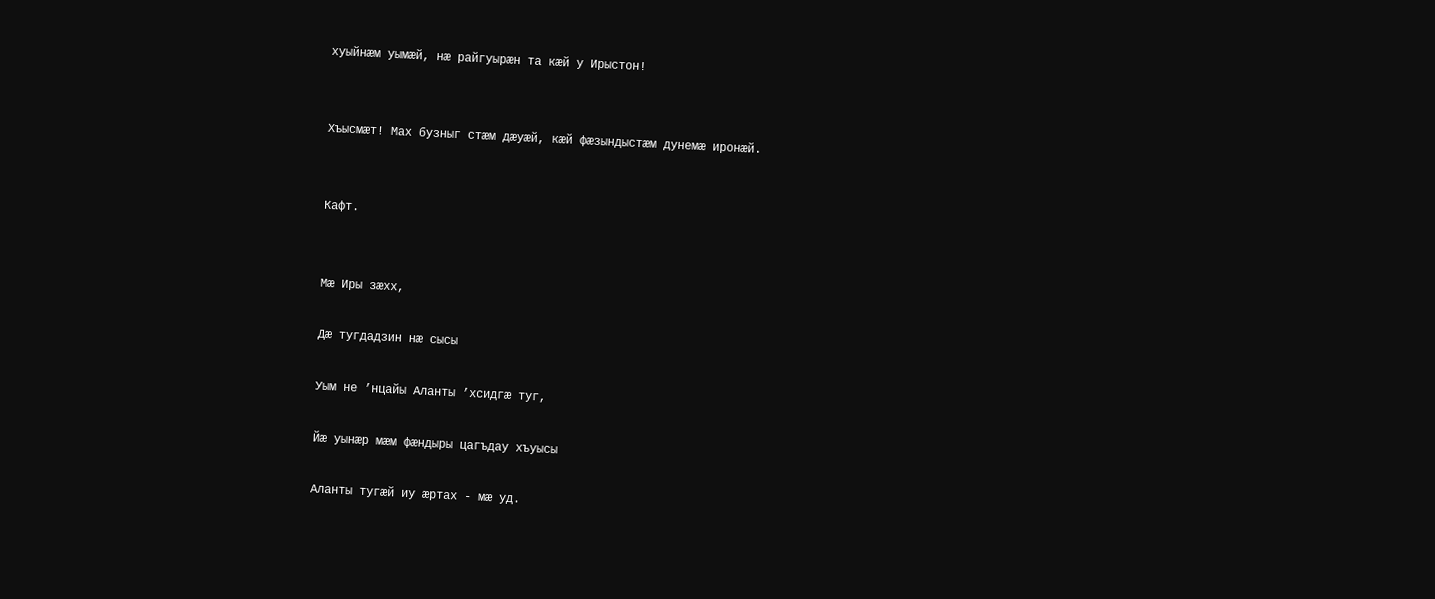хуыйнæм уымæй, нæ райгуырæн та кæй у Ирыстон!


Хъысмæт! Мах бузныг стæм дæуæй, кæй фæзындыстæм дунемæ иронæй.


Кафт.


Мæ Иры зæхх,

Дæ тугдадзин нæ сысы

Уым не ’нцайы Аланты ’хсидгæ туг,

Йæ уынæр мæм фæндыры цагъдау хъуысы

Аланты тугæй иу æртах - мæ уд.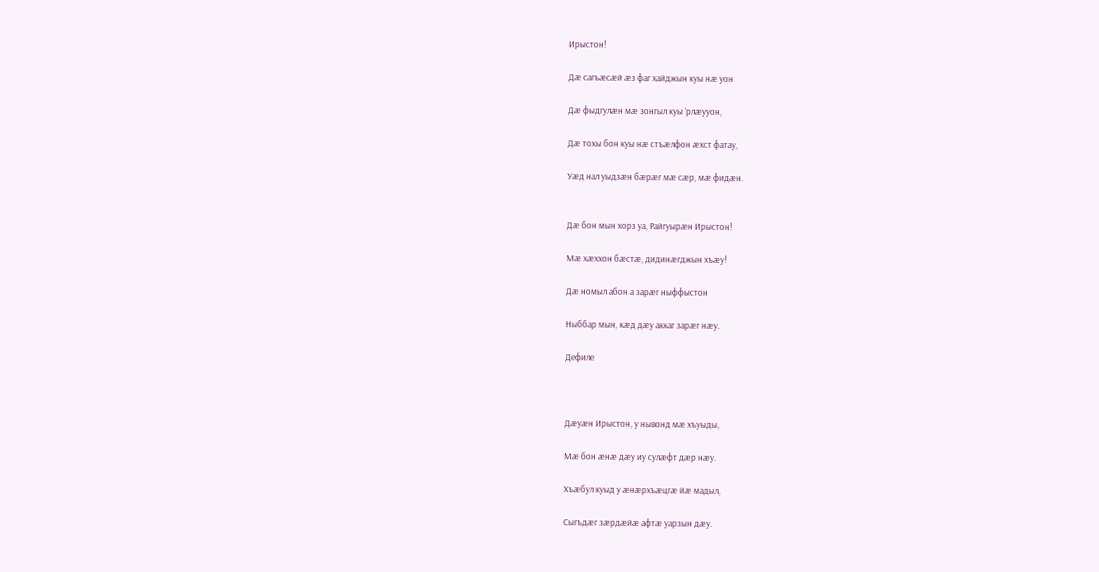Ирыстон!

Дæ сагъæсæй æз фаг хайджын куы нæ уон

Дæ фыдгулæн мæ зонгыл куы ’рлæууон,

Дæ тохы бон куы нæ стъæлфон æхст фатау,

Уæд нал уыдзæн бæрæг мæ сæр, мæ фидæн.


Дæ бон мын хорз уа, Райгуырæн Ирыстон!

Мæ хæххон бæстæ, дидинæгджын хъæу!

Дæ номыл абон а зарæг ныффыстон

Ныббар мын, кæд дæу аккаг зарæг нæу.

Дефиле



Дæуæн Ирыстон, у нывонд мæ хъуыды,

Мæ бон æнæ дæу иу сулæфт дæр нæу.

Хъæбул куыд у æнæрхъæцгæ йæ мадыл,

Сыгъдæг зæрдæйæ афтæ уарзын дæу.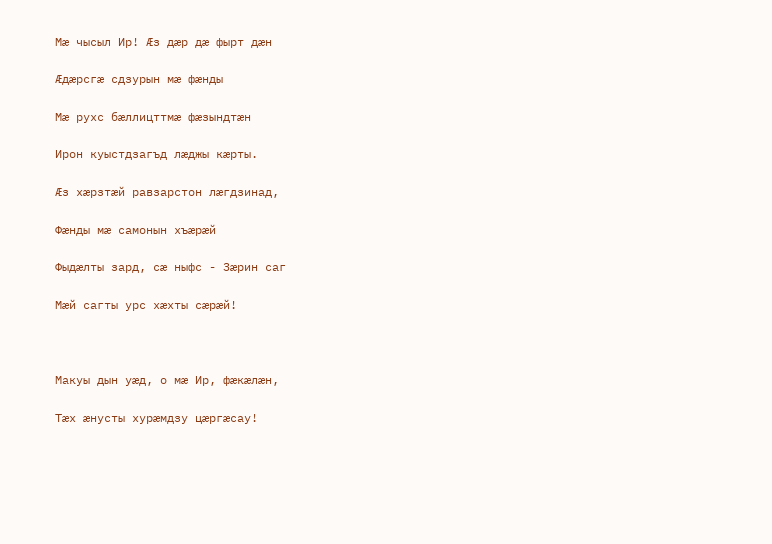Мæ чысыл Ир! Æз дæр дæ фырт дæн

Æдæрсгæ сдзурын мæ фæнды

Мæ рухс бæллицттмæ фæзындтæн

Ирон куыстдзагъд лæджы кæрты.

Æз хæрзтæй равзарстон лæгдзинад,

Фæнды мæ самонын хъæрæй

Фыдæлты зард, сæ ныфс - Зæрин саг

Мæй сагты урс хæхты сæрæй!



Макуы дын уæд, о мæ Ир, фæкæлæн,

Тæх æнусты хурæмдзу цæргæсау!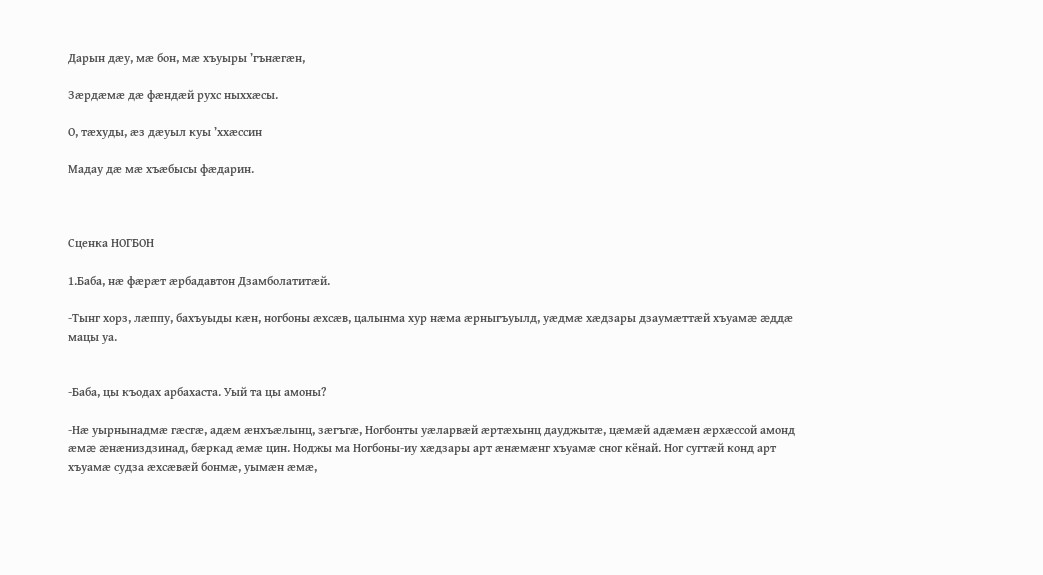Дарын дæу, мæ бон, мæ хъуыры ’гънæгæн,

Зæрдæмæ дæ фæндæй рухс ныххæсы.

О, тæхуды, æз дæуыл куы ’ххæссин

Мадау дæ мæ хъæбысы фæдарин.



Сценка НОГБОН

1.Баба, нæ фæрæт æрбадавтон Дзамболатитæй.

-Тынг хорз, лæппу, бахъуыды кæн, ногбоны æхсæв, цалынма хур нæма æрныгъуылд, уæдмæ хæдзары дзаумæттæй хъуамæ æддæ мацы уа.


-Баба, цы къодах арбахаста. Уый та цы амоны?

-Нæ уырнынадмæ гæсгæ, адæм æнхъæлынц, зæгъгæ, Ногбонты уæларвæй æртæхынц дауджытæ, цæмæй адæмæн æрхæссой амонд æмæ æнæниздзинад, бæркад æмæ цин. Ноджы ма Ногбоны-иу хæдзары арт æнæмæнг хъуамæ сног кёнай. Ног сугтæй конд арт хъуамæ судза æхсæвæй бонмæ, уымæн æмæ,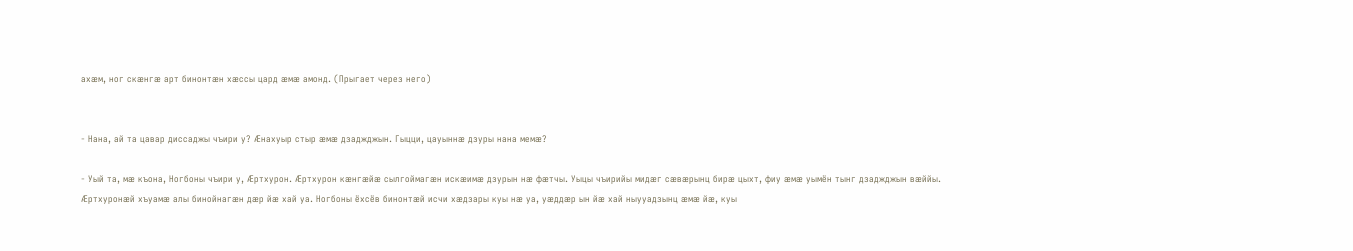ахæм, ног скæнгæ арт бинонтæн хæссы цард æмæ амонд. (Прыгает через него)


- Нана, ай та цавар диссаджы чъири у? Æнахуыр стыр æмæ дзаджджын. Гыцци, цауыннæ дзуры нана мемæ?

- Уый та, мæ къона, Ногбоны чъири у, Æртхурон. Æртхурон кæнгæйæ сылгоймагæн искæимæ дзурын нæ фæтчы. Уыцы чъирийы мидæг сæвæрынц бирæ цыхт, фиу æмæ уымён тынг дзаджджын вæййы. Æртхуронæй хъуамæ алы бинойнагæн дæр йæ хай уа. Ногбоны ёхсёв бинонтæй исчи хæдзары куы нæ уа, уæддæр ын йæ хай ныууадзынц æмæ йæ, куы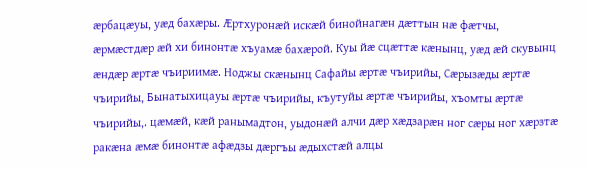æрбацæуы, уæд бахæры. Æртхуронæй искæй бинойнагæн дæттын нæ фæтчы, æрмæстдæр æй хи бинонтæ хъуамæ бахæрой. Куы йæ сцæттæ кæнынц, уæд æй скувынц æндæр æртæ чъириимæ. Ноджы скæнынц Сафайы æртæ чъирийы, Сæрызæды æртæ чъирийы, Бынатыхицауы æртæ чъирийы, къутуйы æртæ чъирийы, хъомты æртæ чъирийы,. цæмæй, кæй ранымадтон, уыдонæй алчи дæр хæдзарæн ног сæры ног хæрзтæ ракæна æмæ бинонтæ афæдзы дæргъы æдыхстæй алцы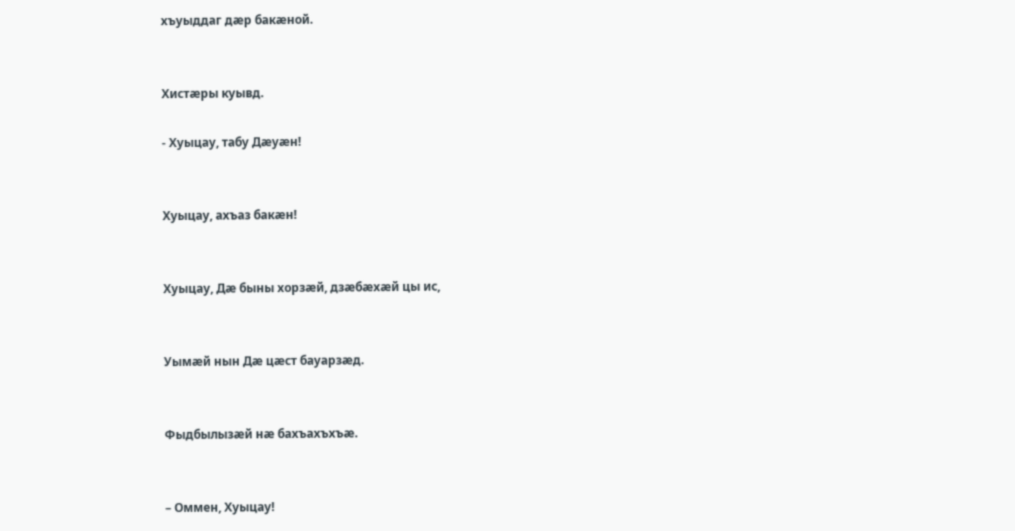хъуыддаг дæр бакæной.


Хистæры куывд.

- Хуыцау, табу Дæуæн!


Хуыцау, ахъаз бакæн!


Хуыцау, Дæ быны хорзæй, дзæбæхæй цы ис,


Уымæй нын Дæ цæст бауарзæд.


Фыдбылызæй нæ бахъахъхъæ.


– Оммен, Хуыцау!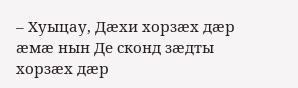– Хуыцау, Дæхи хорзæх дæр æмæ нын Де сконд зæдты хорзæх дæр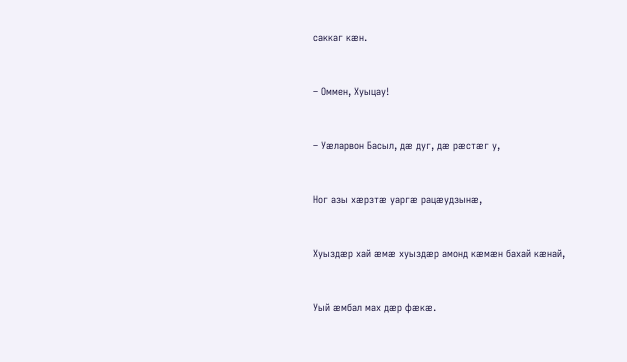саккаг кæн.


– Оммен, Хуыцау!


– Уæларвон Басыл, дæ дуг, дæ рæстæг у,


Ног азы хæрзтæ уаргæ рацæудзынæ,


Хуыздæр хай æмæ хуыздæр амонд кæмæн бахай кæнай,


Уый æмбал мах дæр фæкæ.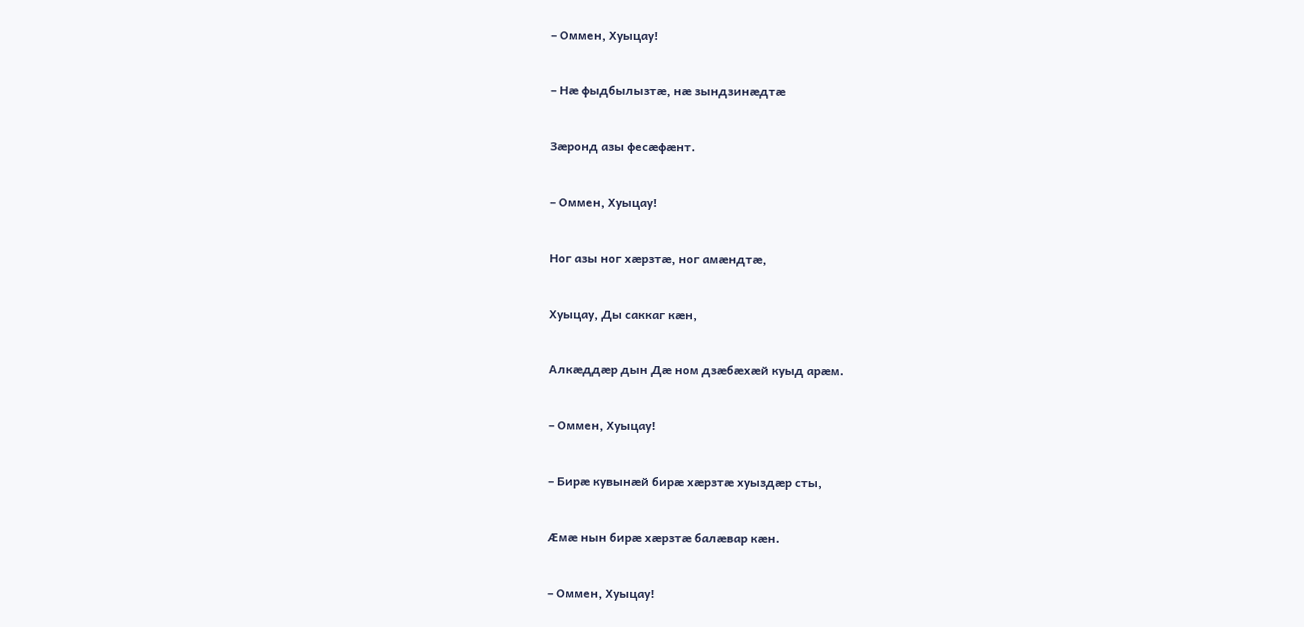– Оммен, Хуыцау!


– Нæ фыдбылызтæ, нæ зындзинæдтæ


Зæронд азы фесæфæнт.


– Оммен, Хуыцау!


Ног азы ног хæрзтæ, ног амæндтæ,


Хуыцау, Ды саккаг кæн,


Алкæддæр дын Дæ ном дзæбæхæй куыд арæм.


– Оммен, Хуыцау!


– Бирæ кувынæй бирæ хæрзтæ хуыздæр сты,


Æмæ нын бирæ хæрзтæ балæвар кæн.


– Оммен, Хуыцау!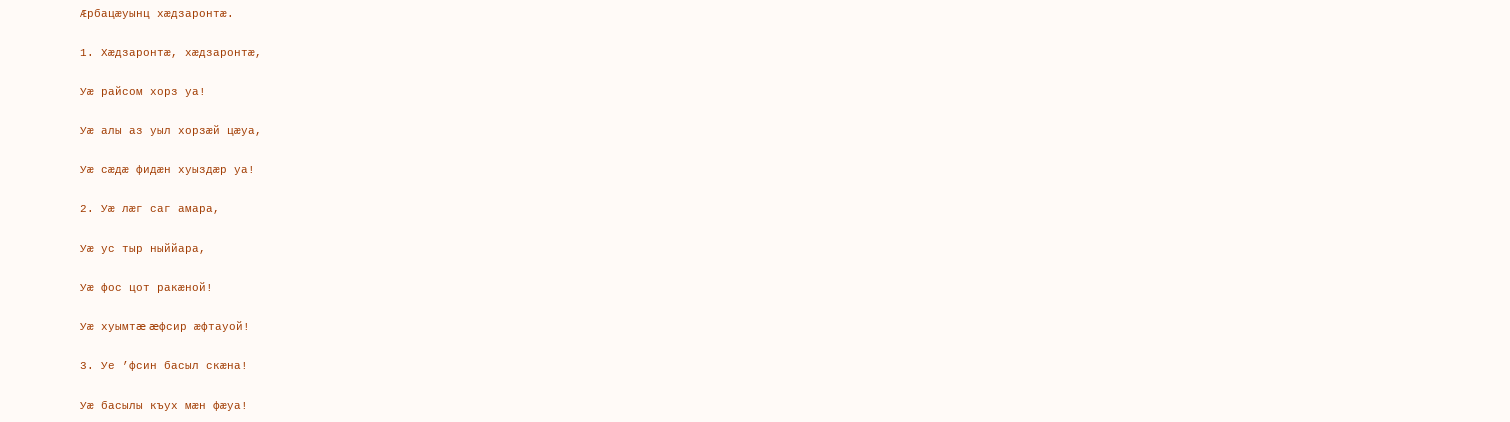Æрбацæуынц хæдзаронтæ.

1. Хæдзаронтæ, хæдзаронтæ,

Уæ райсом хорз уа!

Уæ алы аз уыл хорзæй цæуа,

Уæ сæдæ фидæн хуыздæр уа!

2. Уæ лæг саг амара,

Уæ ус тыр ныййара,

Уæ фос цот ракæной!

Уæ хуымтæ æфсир æфтауой!

3. Уе ’фсин басыл скæна!

Уæ басылы къух мæн фæуа!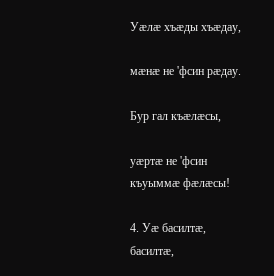Уæлæ хъæды хъæдау,

мæнæ не 'фсин рæдау.

Бур гал къæлæсы,

уæртæ не 'фсин къуыммæ фæлæсы!

4. Уæ басилтæ, басилтæ,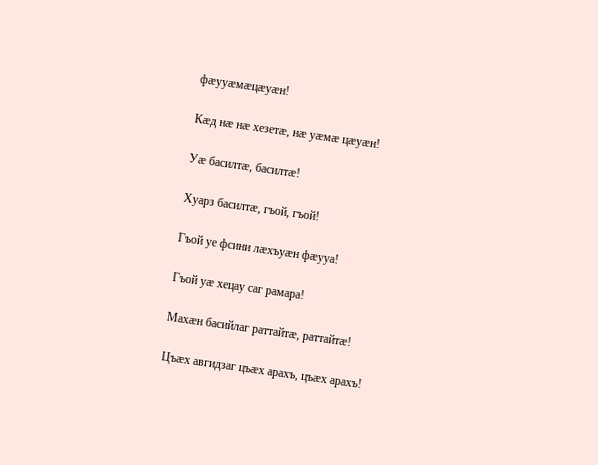фæууæмæцæуæн!

Кæд нæ нæ хезетæ, нæ уæмæ цæуæн!

Уæ басилтæ, басилтæ!

Хуарз басилтæ, гъой, гъой!

Гъой уе фсини лæхъуæн фæууа!

Гъой уæ хецау саг рамара!

Махæн басийлаг раттайтæ, раттайтæ!

Цъæх авгидзаг цъæх арахъ, цъæх арахъ!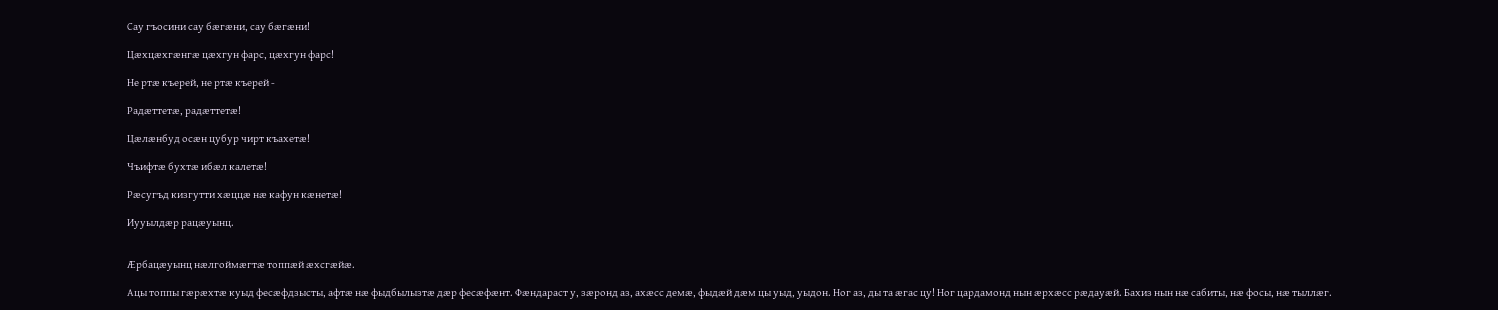Сау гъосини сау бæгæни, сау бæгæни!

Цæхцæхгæнгæ цæхгун фарс, цæхгун фарс!

Не ртæ къерей, не ртæ къерей -

Радæттетæ, радæттетæ!

Цæлæнбуд осæн цубур чирт къахетæ!

Чъифтæ бухтæ ибæл калетæ!

Рæсугъд кизгутти хæццæ нæ кафун кæнетæ!

Иууылдæр рацæуынц.


Æрбацæуынц нæлгоймæгтæ топпæй æхсгæйæ.

Ацы топпы гæрæхтæ куыд фесæфдзысты, афтæ нæ фыдбылызтæ дæр фесæфæнт. Фæндараст у, зæронд аз, ахæсс демæ, фыдæй дæм цы уыд, уыдон. Ног аз, ды та æгас цу! Ног цардамонд нын æрхæсс рæдауæй. Бахиз нын нæ сабиты, нæ фосы, нæ тыллæг.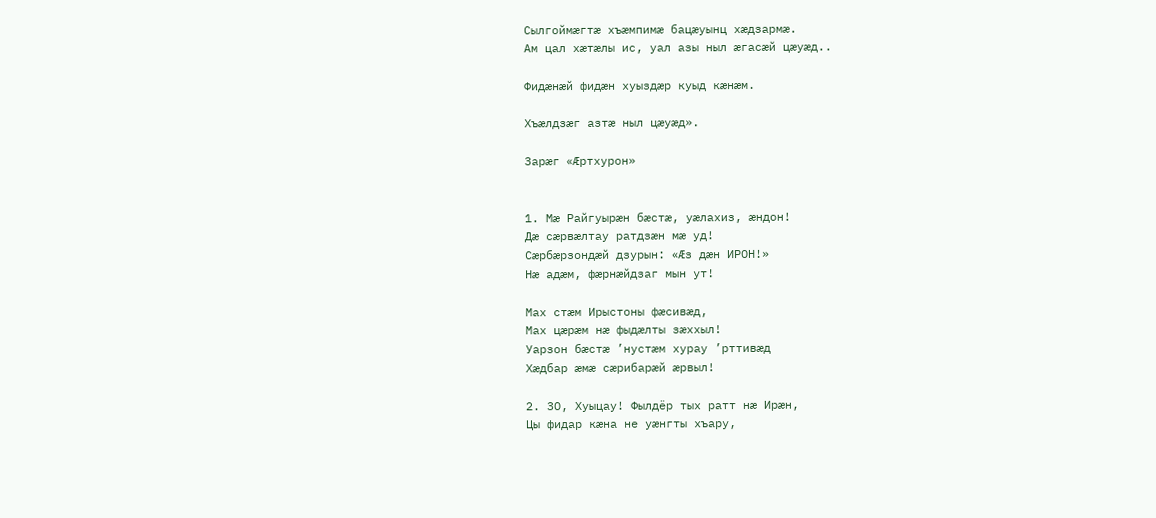Сылгоймæгтæ хъæмпимæ бацæуынц хæдзармæ.
Ам цал хæтæлы ис, уал азы ныл æгасæй цæуæд..

Фидæнæй фидæн хуыздæр куыд кæнæм.

Хъæлдзæг азтæ ныл цæуæд».

Зарæг «Æртхурон»


1. Мæ Райгуырæн бæстæ, уæлахиз, æндон!
Дæ сæрвæлтау ратдзæн мæ уд!
Сæрбæрзондæй дзурын: «Æз дæн ИРОН!»
Нæ адæм, фæрнæйдзаг мын ут!

Мах стæм Ирыстоны фæсивæд,
Мах цæрæм нæ фыдæлты зæххыл!
Уарзон бæстæ ’нустæм хурау ’рттивæд
Хæдбар æмæ сæрибарæй æрвыл!

2. 3О, Хуыцау! Фылдёр тых ратт нæ Ирæн,
Цы фидар кæна не уæнгты хъару,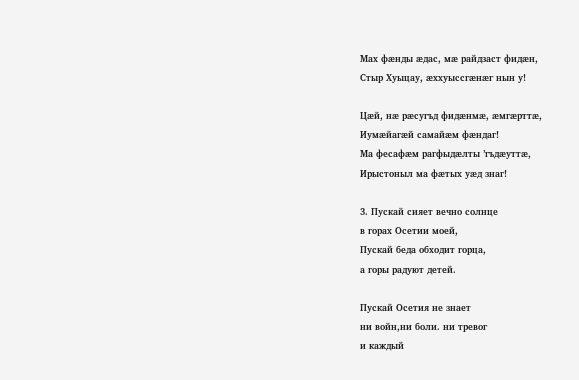Мах фæнды æдас, мæ райдзаст фидæн,
Стыр Хуыцау, æххуыссгæнæг нын у!

Цæй, нæ рæсугъд фидæнмæ, æмгæрттæ,
Иумæйагæй самайæм фæндаг!
Ма фесафæм рагфыдæлты ’гъдæуттæ,
Ирыстоныл ма фæтых уæд знаг!

3. Пускай сияет вечно солнце
в горах Осетии моей,
Пускай беда обходит горца,
а горы радуют детей.

Пускай Осетия не знает
ни войн,ни боли. ни тревог
и каждый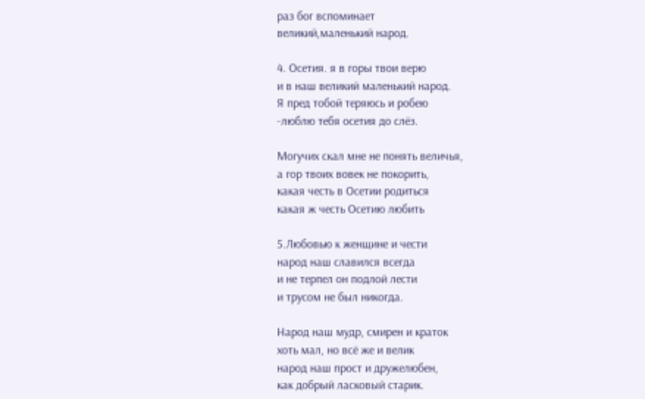раз бог вспоминает
великий,маленький народ.

4. Осетия. я в горы твои верю
и в наш великий маленький народ.
Я пред тобой теряюсь и робею
-люблю тебя осетия до слёз.

Могучих скал мне не понять величья,
а гор твоих вовек не покорить,
какая честь в Осетии родиться
какая ж честь Осетию любить

5.Любовью к женщине и чести
народ наш славился всегда
и не терпел он подлой лести
и трусом не был никогда.

Народ наш мудр, смирен и краток
хоть мал, но всё же и велик
народ наш прост и дружелюбен,
как добрый ласковый старик.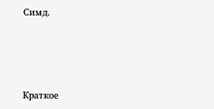Симд.






Краткое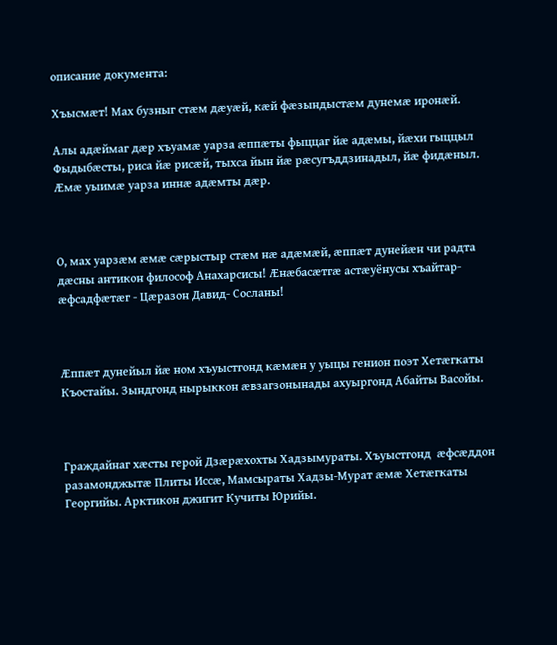описание документа:

Хъысмæт! Мах бузныг стæм дæуæй, кæй фæзындыстæм дунемæ иронæй.

Алы адæймаг дæр хъуамæ уарза æппæты фыццаг йæ адæмы, йæхи гыццыл Фыдыбæсты, риса йæ рисæй, тыхса йын йæ рæсугъддзинадыл, йæ фидæныл. Æмæ уыимæ уарза иннæ адæмты дæр.



О, мах уарзæм æмæ сæрыстыр стæм нæ адæмæй, æппæт дунейæн чи радта дæсны антикон философ Анахарсисы! Æнæбасæтгæ астæуёнусы хъайтар-æфсадфæтæг - Цæразон Давид- Сосланы!



Æппæт дунейыл йæ ном хъуыстгонд кæмæн у уыцы генион поэт Хетæгкаты Къостайы. Зындгонд нырыккон æвзагзонынады ахуыргонд Абайты Васойы.



Граждайнаг хæсты герой Дзæрæхохты Хадзымураты. Хъуыстгонд  æфсæддон разамонджытæ Плиты Иссæ, Мамсыраты Хадзы-Мурат æмæ Хетæгкаты Георгийы. Арктикон джигит Кучиты Юрийы.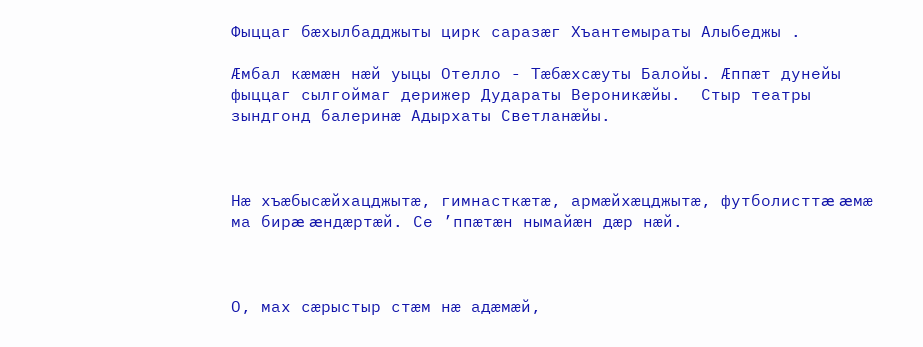Фыццаг бæхылбадджыты цирк саразæг Хъантемыраты Алыбеджы .

Æмбал кæмæн нæй уыцы Отелло - Тæбæхсæуты Балойы. Æппæт дунейы фыццаг сылгоймаг дерижер Дудараты Вероникæйы.  Стыр театры зындгонд балеринæ Адырхаты Светланæйы.



Нæ хъæбысæйхацджытæ, гимнасткæтæ, армæйхæцджытæ, футболисттæ æмæ ма бирæ æндæртæй. Се ’ппæтæн нымайæн дæр нæй.



О, мах сæрыстыр стæм нæ адæмæй,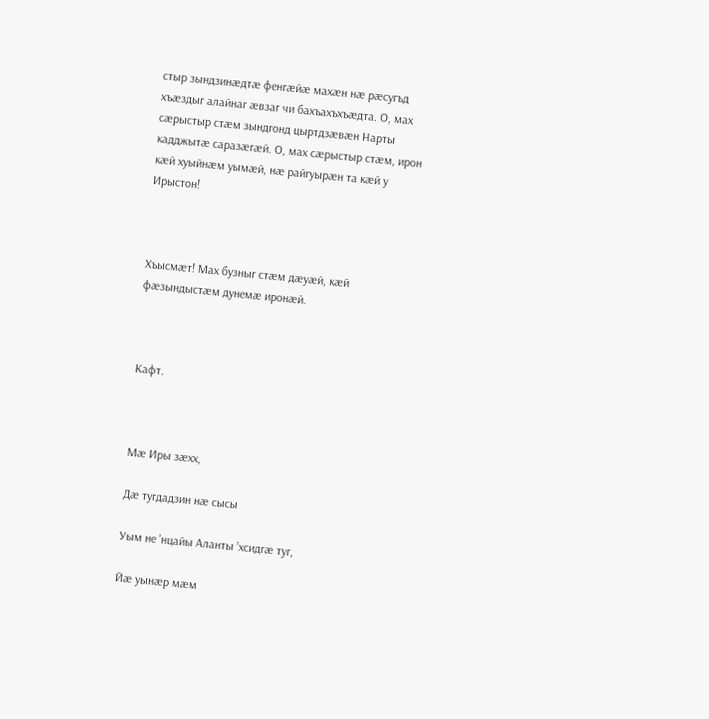стыр зындзинæдтæ фенгæйæ махæн нæ рæсугъд хъæздыг алайнаг æвзаг чи бахъахъхъæдта. О, мах сæрыстыр стæм зындгонд цыртдзæвæн Нарты кадджытæ саразæгæй. О, мах сæрыстыр стæм, ирон кæй хуыйнæм уымæй, нæ райгуырæн та кæй у Ирыстон!



Хъысмæт! Мах бузныг стæм дæуæй, кæй фæзындыстæм дунемæ иронæй.



Кафт.



Мæ Иры зæхх,

Дæ тугдадзин нæ сысы

Уым не ’нцайы Аланты ’хсидгæ туг,

Йæ уынæр мæм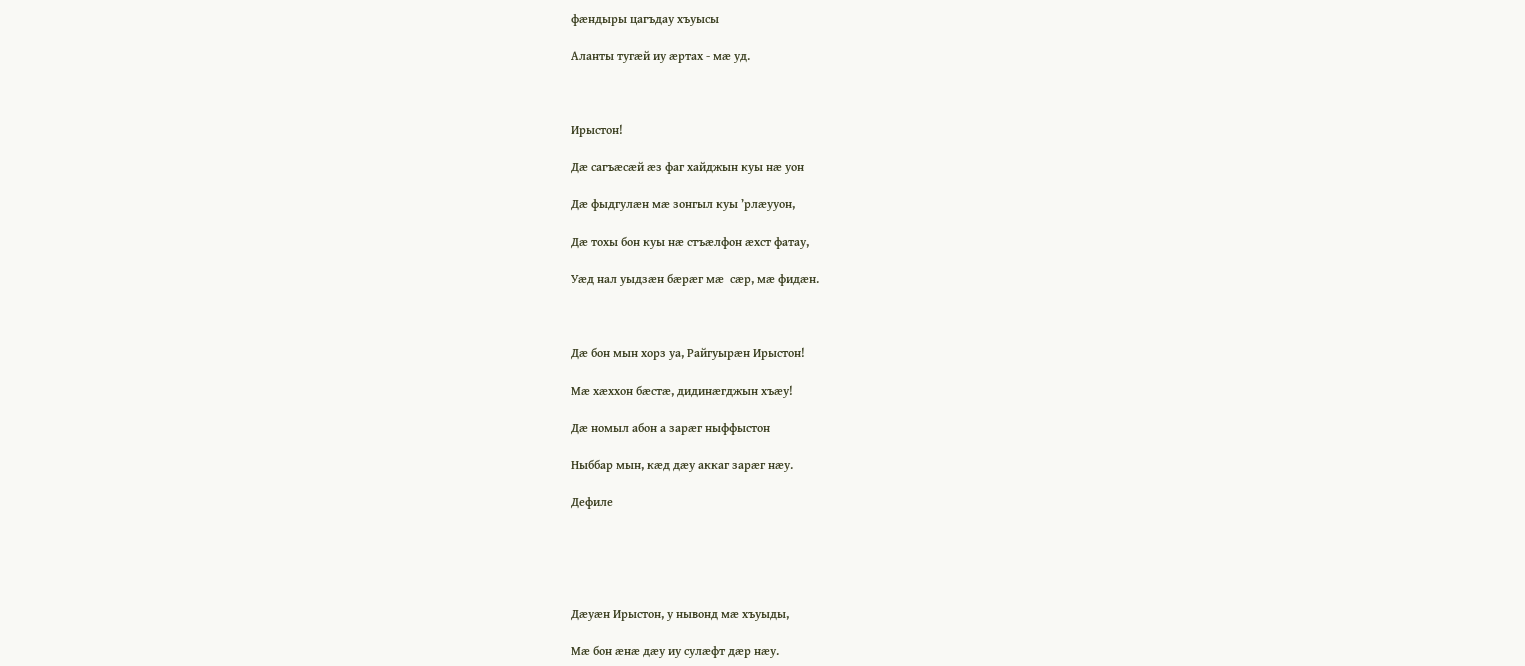фæндыры цагъдау хъуысы

Аланты тугæй иу æртах - мæ уд.



Ирыстон!

Дæ сагъæсæй æз фаг хайджын куы нæ уон

Дæ фыдгулæн мæ зонгыл куы ’рлæууон,

Дæ тохы бон куы нæ стъæлфон æхст фатау,

Уæд нал уыдзæн бæрæг мæ  сæр, мæ фидæн.



Дæ бон мын хорз уа, Райгуырæн Ирыстон!

Мæ хæххон бæстæ, дидинæгджын хъæу!

Дæ номыл абон а зарæг ныффыстон

Ныббар мын, кæд дæу аккаг зарæг нæу.

Дефиле





Дæуæн Ирыстон, у нывонд мæ хъуыды,

Мæ бон æнæ дæу иу сулæфт дæр нæу.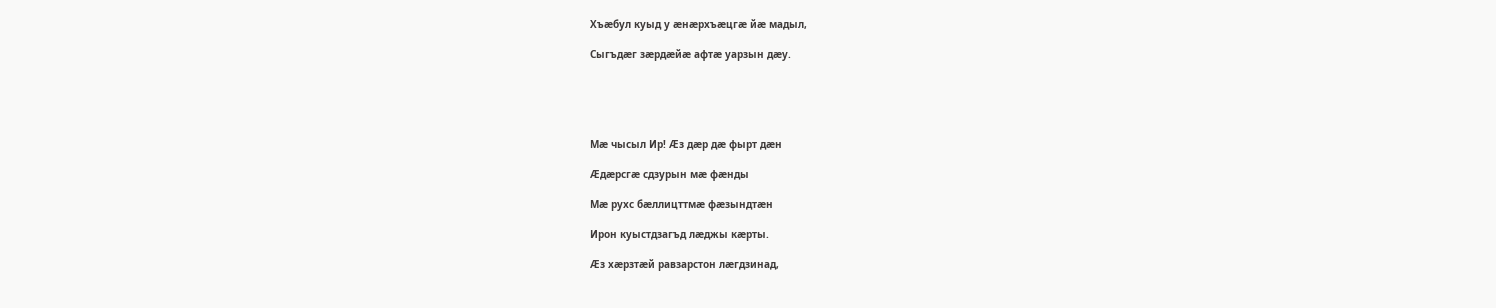Хъæбул куыд у æнæрхъæцгæ йæ мадыл,

Сыгъдæг зæрдæйæ афтæ уарзын дæу.





Мæ чысыл Ир! Æз дæр дæ фырт дæн

Æдæрсгæ сдзурын мæ фæнды

Мæ рухс бæллицттмæ фæзындтæн

Ирон куыстдзагъд лæджы кæрты.

Æз хæрзтæй равзарстон лæгдзинад,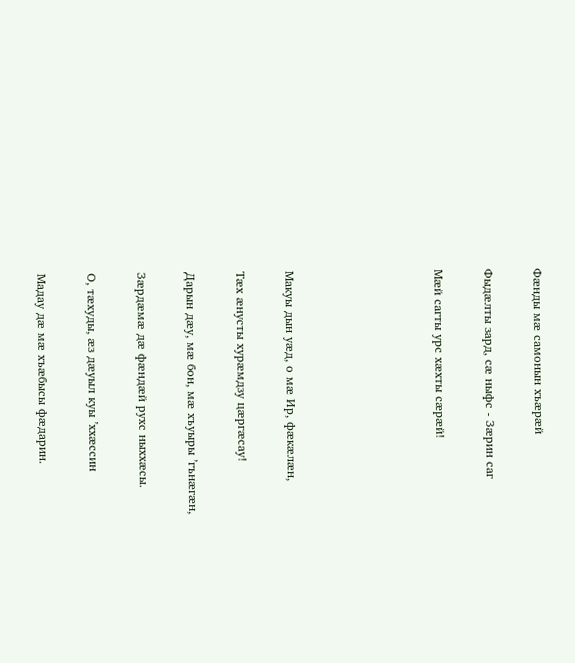Фæнды мæ самонын хъæрæй

Фыдæлты зард, сæ ныфс - Зæрин саг

Мæй сагты урс хæхты сæрæй!





Макуы дын уæд, о мæ Ир, фæкæлæн,

Тæх æнусты хурæмдзу цæргæсау!

Дарын дæу, мæ бон, мæ хъуыры ’гънæгæн,

Зæрдæмæ дæ фæндæй рухс ныххæсы.

О, тæхуды, æз дæуыл куы ’ххæссин

Мадау дæ мæ хъæбысы фæдарин.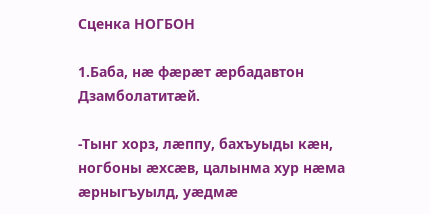Сценка НОГБОН

1.Баба, нæ фæрæт æрбадавтон Дзамболатитæй.

-Тынг хорз, лæппу, бахъуыды кæн, ногбоны æхсæв, цалынма хур нæма æрныгъуылд, уæдмæ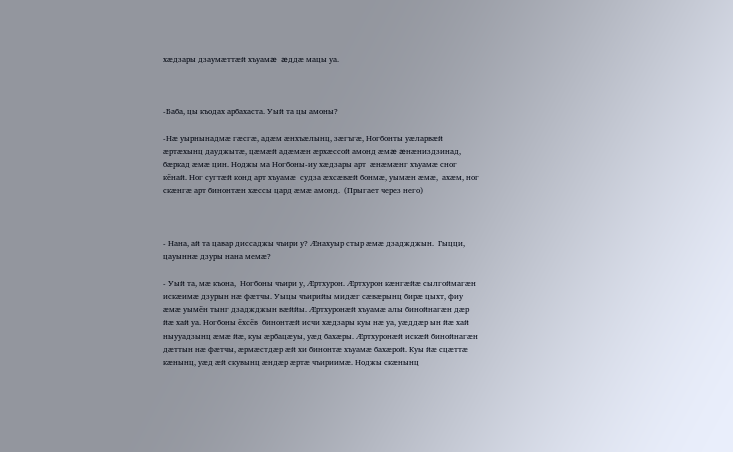хæдзары дзаумæттæй хъуамæ  æддæ мацы уа.



-Баба, цы къодах арбахаста. Уый та цы амоны?

-Нæ уырнынадмæ гæсгæ, адæм æнхъæлынц, зæгъгæ, Ногбонты уæларвæй æртæхынц дауджытæ, цæмæй адæмæн æрхæссой амонд æмæ æнæниздзинад, бæркад æмæ цин. Ноджы ма Ногбоны-иу хæдзары арт  æнæмæнг хъуамæ сног кёнай. Ног сугтæй конд арт хъуамæ  судза æхсæвæй бонмæ, уымæн æмæ,  ахæм, ног скæнгæ арт бинонтæн хæссы цард æмæ амонд.  (Прыгает через него)



- Нана, ай та цавар диссаджы чъири у? Æнахуыр стыр æмæ дзаджджын.  Гыцци, цауыннæ дзуры нана мемæ?

- Уый та, мæ къона,  Ногбоны чъири у, Æртхурон. Æртхурон кæнгæйæ сылгоймагæн искæимæ дзурын нæ фæтчы. Уыцы чъирийы мидæг сæвæрынц бирæ цыхт, фиу æмæ уымён тынг дзаджджын вæййы. Æртхуронæй хъуамæ алы бинойнагæн дæр йæ хай уа. Ногбоны ёхсёв  бинонтæй исчи хæдзары куы нæ уа, уæддæр ын йæ хай ныууадзынц æмæ йæ, куы æрбацæуы, уæд бахæры. Æртхуронæй искæй бинойнагæн дæттын нæ фæтчы, æрмæстдæр æй хи бинонтæ хъуамæ бахæрой. Куы йæ сцæттæ кæнынц, уæд æй скувынц æндæр æртæ чъириимæ. Ноджы скæнынц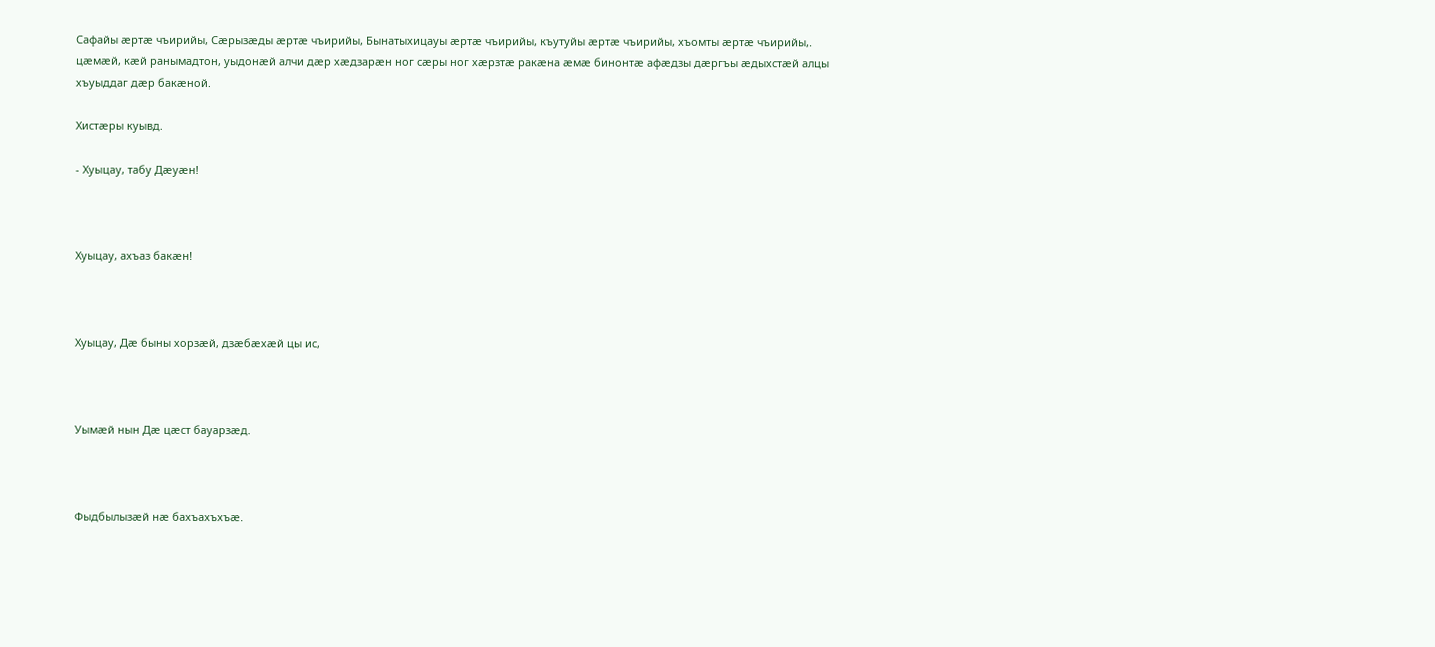Сафайы æртæ чъирийы, Сæрызæды æртæ чъирийы, Бынатыхицауы æртæ чъирийы, къутуйы æртæ чъирийы, хъомты æртæ чъирийы,. цæмæй, кæй ранымадтон, уыдонæй алчи дæр хæдзарæн ног сæры ног хæрзтæ ракæна æмæ бинонтæ афæдзы дæргъы æдыхстæй алцы хъуыддаг дæр бакæной.

Хистæры куывд.

- Хуыцау, табу Дæуæн!



Хуыцау, ахъаз бакæн!



Хуыцау, Дæ быны хорзæй, дзæбæхæй цы ис,



Уымæй нын Дæ цæст бауарзæд.



Фыдбылызæй нæ бахъахъхъæ.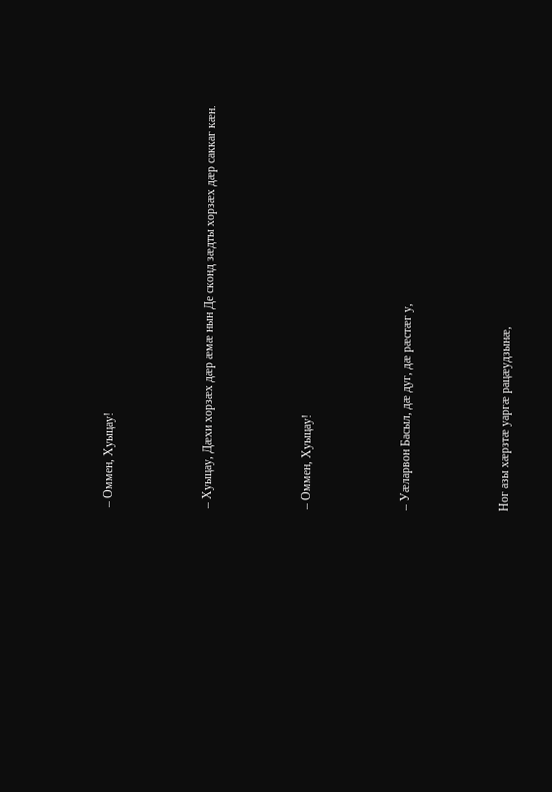– Оммен, Хуыцау!



– Хуыцау, Дæхи хорзæх дæр æмæ нын Де сконд зæдты хорзæх дæр саккаг кæн.



– Оммен, Хуыцау!



– Уæларвон Басыл, дæ дуг, дæ рæстæг у,



Ног азы хæрзтæ уаргæ рацæудзынæ,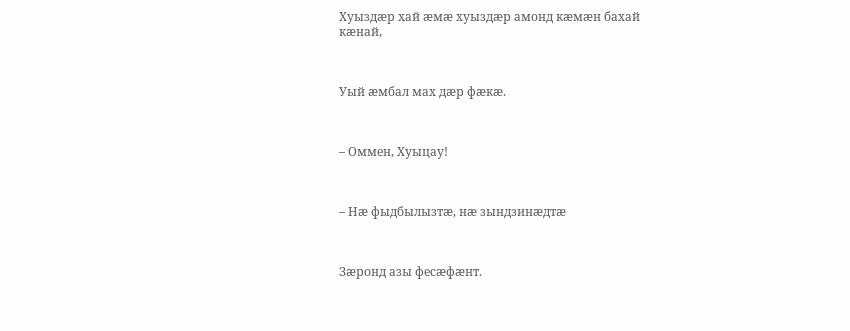Хуыздæр хай æмæ хуыздæр амонд кæмæн бахай кæнай,



Уый æмбал мах дæр фæкæ.



– Оммен, Хуыцау!



– Нæ фыдбылызтæ, нæ зындзинæдтæ



Зæронд азы фесæфæнт.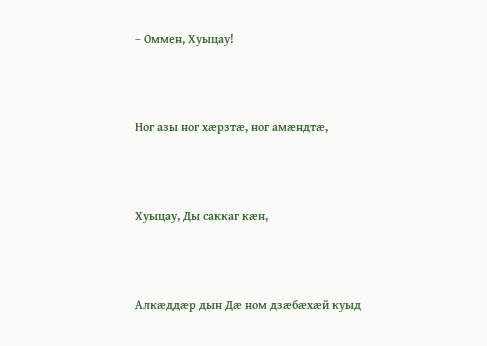– Оммен, Хуыцау!



Ног азы ног хæрзтæ, ног амæндтæ,



Хуыцау, Ды саккаг кæн,



Алкæддæр дын Дæ ном дзæбæхæй куыд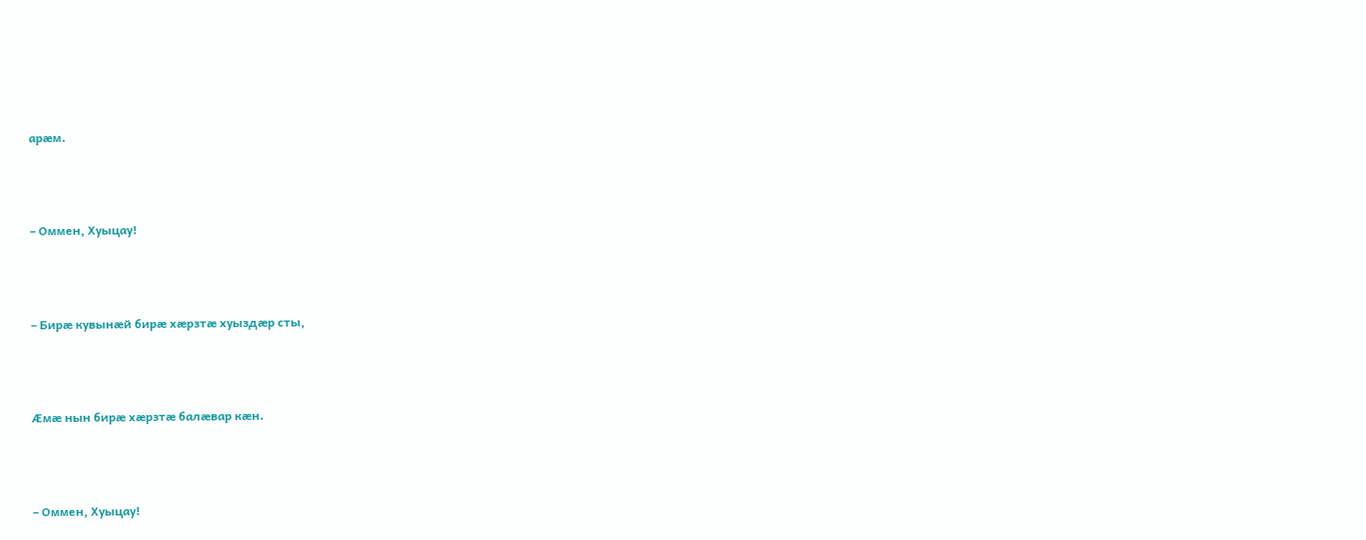арæм.



– Оммен, Хуыцау!



– Бирæ кувынæй бирæ хæрзтæ хуыздæр сты,



Æмæ нын бирæ хæрзтæ балæвар кæн.



– Оммен, Хуыцау!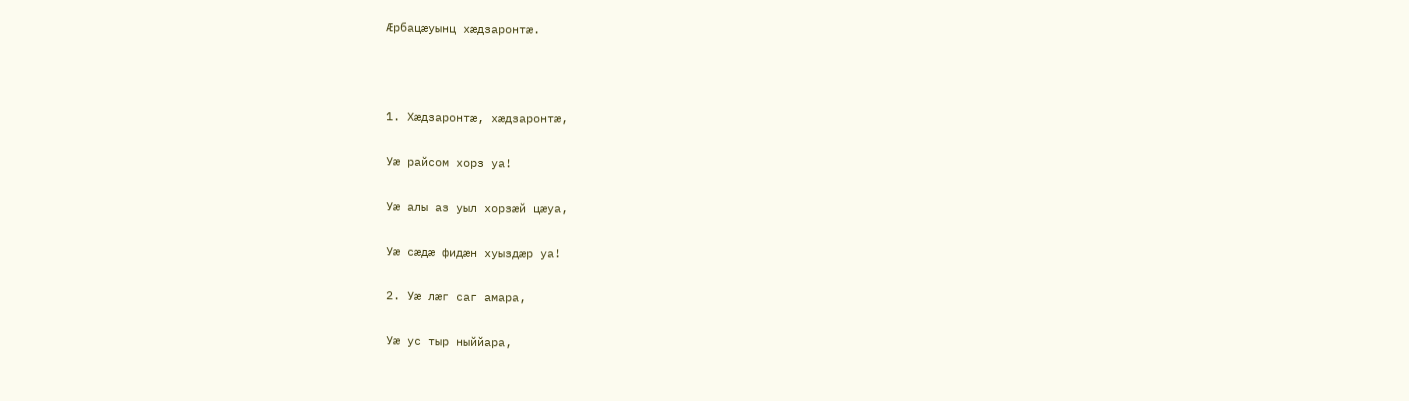Æрбацæуынц хæдзаронтæ.



1. Хæдзаронтæ, хæдзаронтæ,

Уæ райсом хорз уа!

Уæ алы аз уыл хорзæй цæуа,

Уæ сæдæ фидæн хуыздæр уа!

2. Уæ лæг саг амара,

Уæ ус тыр ныййара,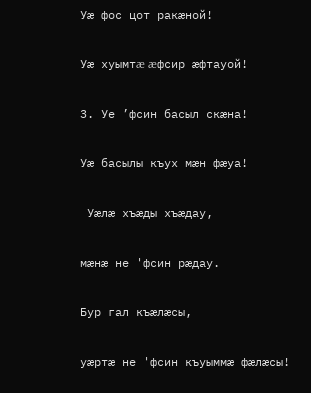Уæ фос цот ракæной!

Уæ хуымтæ æфсир æфтауой!

3. Уе ’фсин басыл скæна!

Уæ басылы къух мæн фæуа!

 Уæлæ хъæды хъæдау,

мæнæ не 'фсин рæдау.

Бур гал къæлæсы,

уæртæ не 'фсин къуыммæ фæлæсы!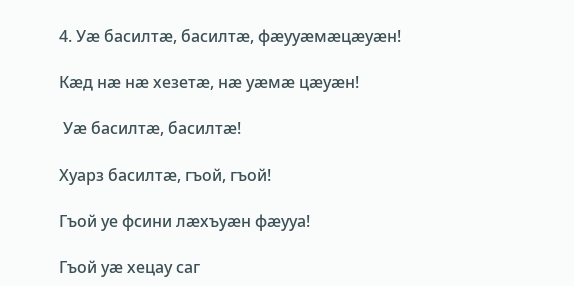4. Уæ басилтæ, басилтæ, фæууæмæцæуæн!

Кæд нæ нæ хезетæ, нæ уæмæ цæуæн!

 Уæ басилтæ, басилтæ!

Хуарз басилтæ, гъой, гъой!

Гъой уе фсини лæхъуæн фæууа!

Гъой уæ хецау саг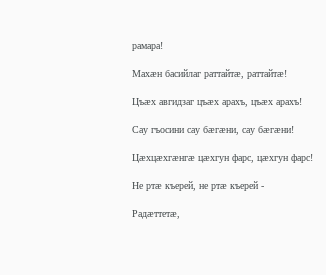рамара!

Махæн басийлаг раттайтæ, раттайтæ!

Цъæх авгидзаг цъæх арахъ, цъæх арахъ!

Сау гъосини сау бæгæни, сау бæгæни!

Цæхцæхгæнгæ цæхгун фарс, цæхгун фарс!

Не ртæ къерей, не ртæ къерей -

Радæттетæ,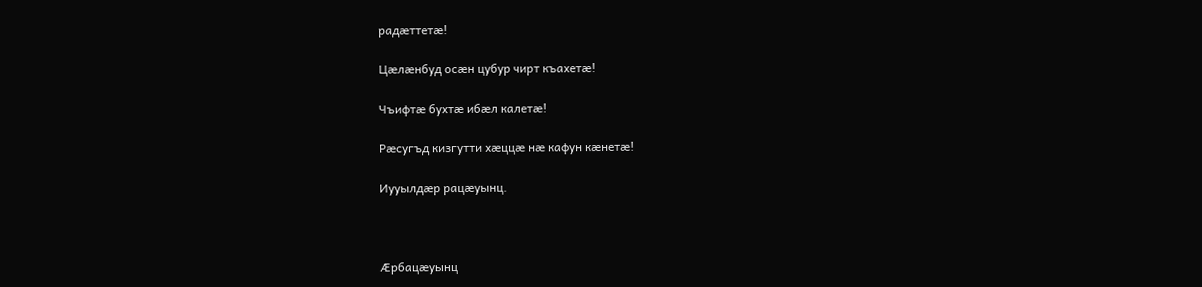радæттетæ!

Цæлæнбуд осæн цубур чирт къахетæ!

Чъифтæ бухтæ ибæл калетæ!

Рæсугъд кизгутти хæццæ нæ кафун кæнетæ!

Иууылдæр рацæуынц.



Æрбацæуынц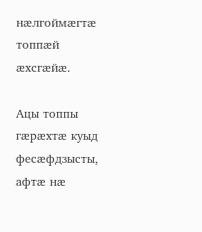нæлгоймæгтæ топпæй æхсгæйæ.

Ацы топпы гæрæхтæ куыд фесæфдзысты, афтæ нæ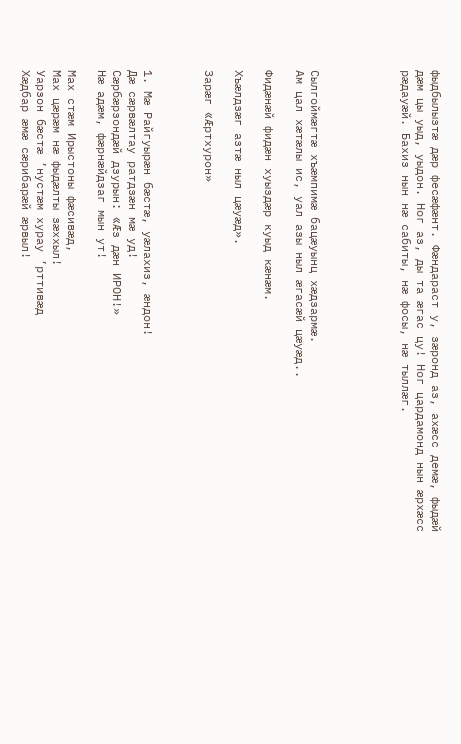фыдбылызтæ дæр фесæфæнт. Фæндараст у, зæронд аз, ахæсс демæ, фыдæй дæм цы уыд, уыдон. Ног аз, ды та æгас цу! Ног цардамонд нын æрхæсс рæдауæй. Бахиз нын нæ сабиты, нæ фосы, нæ тыллæг.





Сылгоймæгтæ хъæмпимæ бацæуынц хæдзармæ.
Ам цал хæтæлы ис, уал азы ныл æгасæй цæуæд..

Фидæнæй фидæн хуыздæр куыд кæнæм.

Хъæлдзæг азтæ ныл цæуæд».

Зарæг «Æртхурон»



1. Мæ Райгуырæн бæстæ, уæлахиз, æндон!
Дæ сæрвæлтау ратдзæн мæ уд!
Сæрбæрзондæй дзурын: «Æз дæн ИРОН!»
Нæ адæм, фæрнæйдзаг мын ут!

Мах стæм Ирыстоны фæсивæд,
Мах цæрæм нæ фыдæлты зæххыл!
Уарзон бæстæ ’нустæм хурау ’рттивæд
Хæдбар æмæ сæрибарæй æрвыл!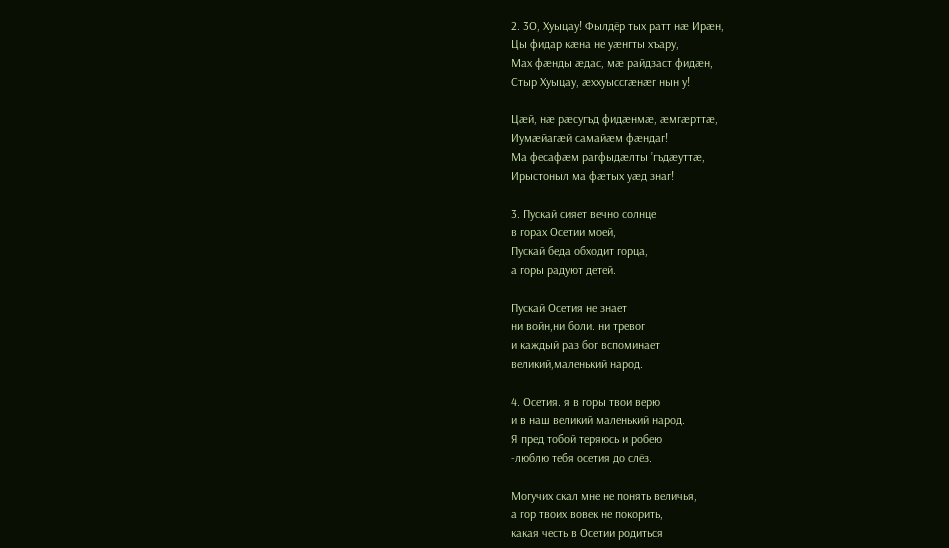2. 3О, Хуыцау! Фылдёр тых ратт нæ Ирæн,
Цы фидар кæна не уæнгты хъару,
Мах фæнды æдас, мæ райдзаст фидæн,
Стыр Хуыцау, æххуыссгæнæг нын у!

Цæй, нæ рæсугъд фидæнмæ, æмгæрттæ,
Иумæйагæй самайæм фæндаг!
Ма фесафæм рагфыдæлты ’гъдæуттæ,
Ирыстоныл ма фæтых уæд знаг!

3. Пускай сияет вечно солнце
в горах Осетии моей,
Пускай беда обходит горца,
а горы радуют детей.

Пускай Осетия не знает
ни войн,ни боли. ни тревог
и каждый раз бог вспоминает
великий,маленький народ.

4. Осетия. я в горы твои верю
и в наш великий маленький народ.
Я пред тобой теряюсь и робею
-люблю тебя осетия до слёз.

Могучих скал мне не понять величья,
а гор твоих вовек не покорить,
какая честь в Осетии родиться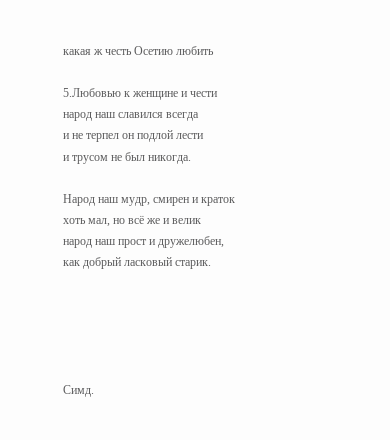какая ж честь Осетию любить

5.Любовью к женщине и чести
народ наш славился всегда
и не терпел он подлой лести
и трусом не был никогда.

Народ наш мудр, смирен и краток
хоть мал, но всё же и велик
народ наш прост и дружелюбен,
как добрый ласковый старик.





Симд.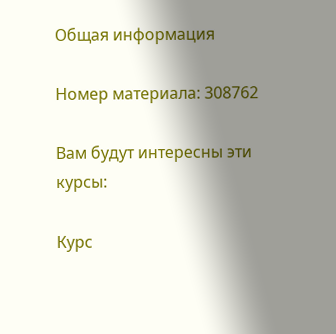Общая информация

Номер материала: 308762

Вам будут интересны эти курсы:

Курс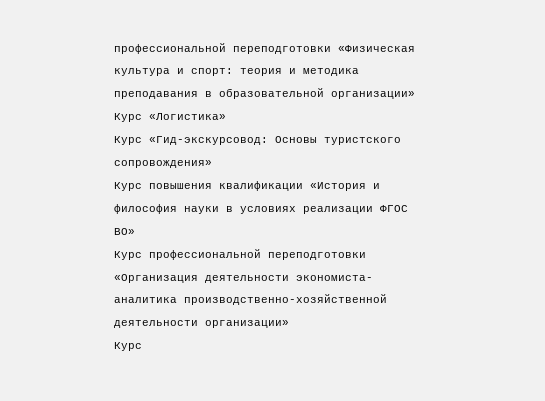профессиональной переподготовки «Физическая культура и спорт: теория и методика преподавания в образовательной организации»
Курс «Логистика»
Курс «Гид-экскурсовод: Основы туристского сопровождения»
Курс повышения квалификации «История и философия науки в условиях реализации ФГОС ВО»
Курс профессиональной переподготовки «Организация деятельности экономиста-аналитика производственно-хозяйственной деятельности организации»
Курс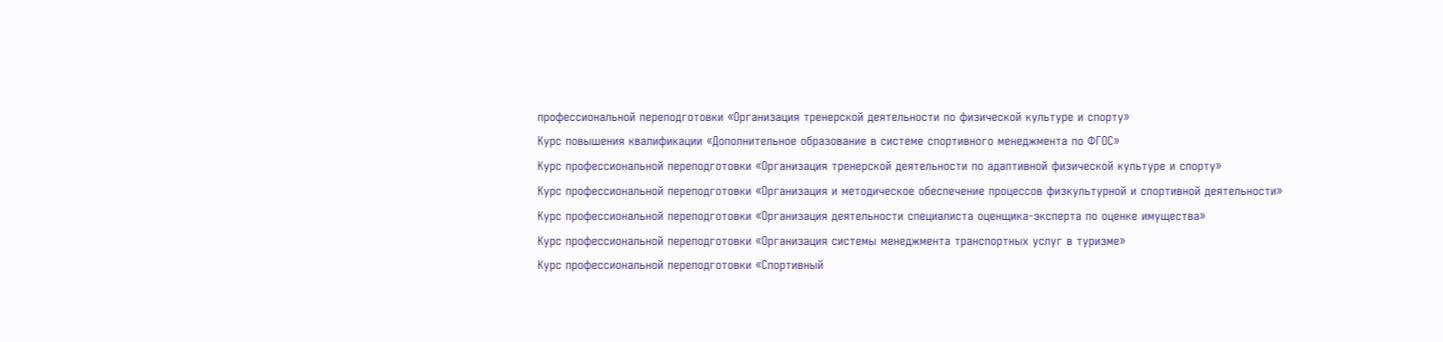профессиональной переподготовки «Организация тренерской деятельности по физической культуре и спорту»
Курс повышения квалификации «Дополнительное образование в системе спортивного менеджмента по ФГОС»
Курс профессиональной переподготовки «Организация тренерской деятельности по адаптивной физической культуре и спорту»
Курс профессиональной переподготовки «Организация и методическое обеспечение процессов физкультурной и спортивной деятельности»
Курс профессиональной переподготовки «Организация деятельности специалиста оценщика-эксперта по оценке имущества»
Курс профессиональной переподготовки «Организация системы менеджмента транспортных услуг в туризме»
Курс профессиональной переподготовки «Спортивный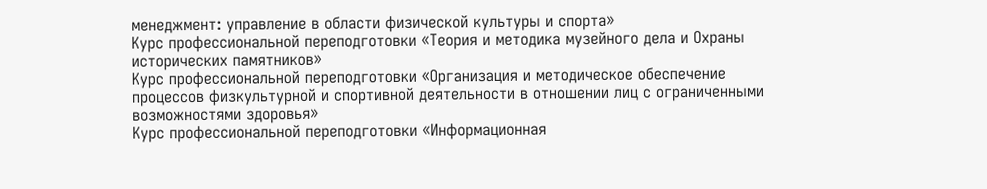менеджмент: управление в области физической культуры и спорта»
Курс профессиональной переподготовки «Теория и методика музейного дела и Охраны исторических памятников»
Курс профессиональной переподготовки «Организация и методическое обеспечение процессов физкультурной и спортивной деятельности в отношении лиц с ограниченными возможностями здоровья»
Курс профессиональной переподготовки «Информационная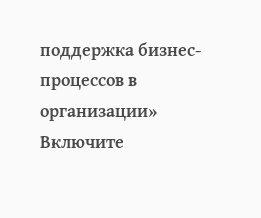поддержка бизнес-процессов в организации»
Включите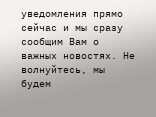уведомления прямо сейчас и мы сразу сообщим Вам о важных новостях. Не волнуйтесь, мы будем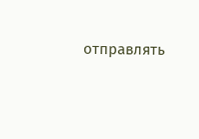отправлять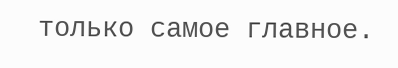только самое главное.